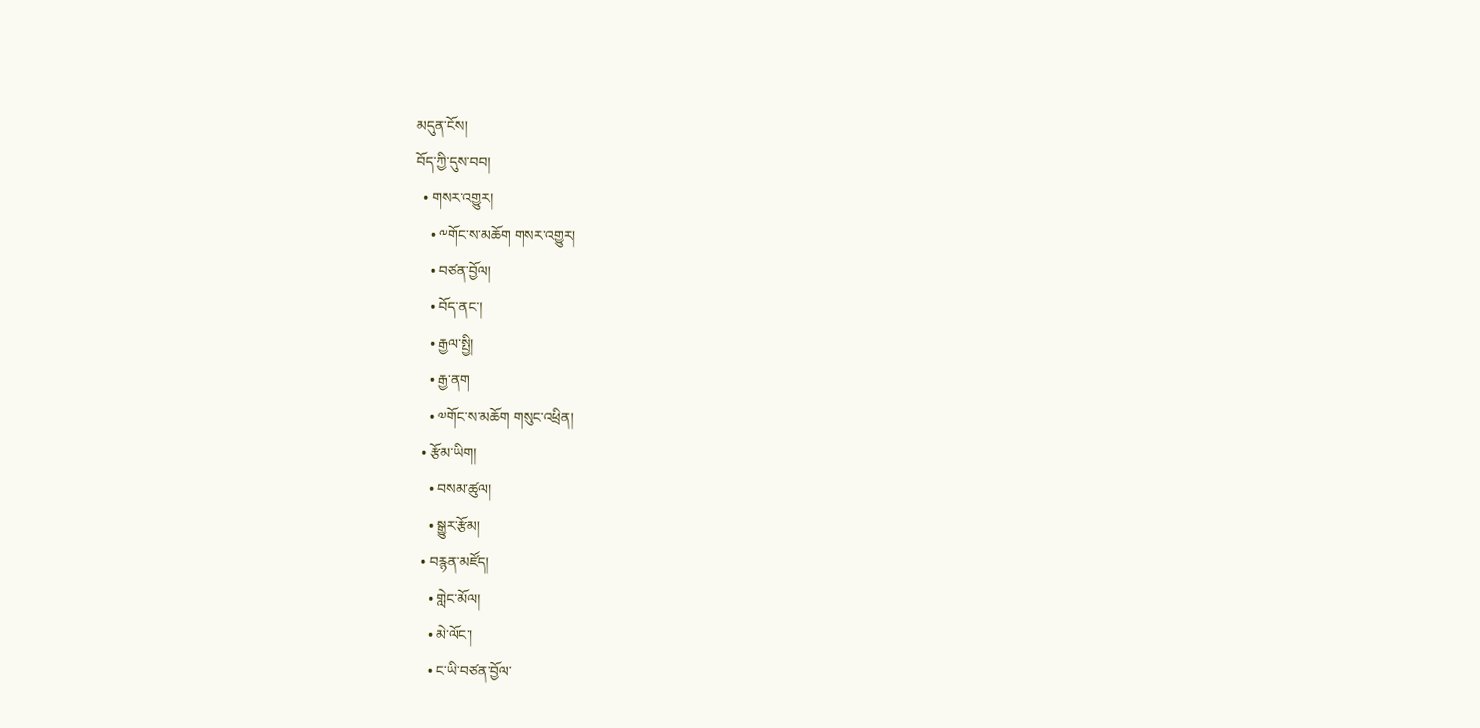མདུན་ངོས།
བོད་ཀྱི་དུས་བབ།
  • གསར་འགྱུར།
    • ༸གོང་ས་མཆོག གསར་འགྱུར།
    • བཙན་བྱོལ།
    • བོད་ནང་།
    • རྒྱལ་སྤྱི།
    • རྒྱ་ནག
    • ༧གོང་ས་མཆོག གསུང་འཕྲིན།
  • རྩོམ་ཡིག།
    • བསམ་ཚུལ།
    • སྒྱུར་རྩོམ།
  • བརྙན་མཛོད།
    • གླེང་མོལ།
    • མེ་ལོང་།
    • ང་ཡི་བཙན་བྱོལ་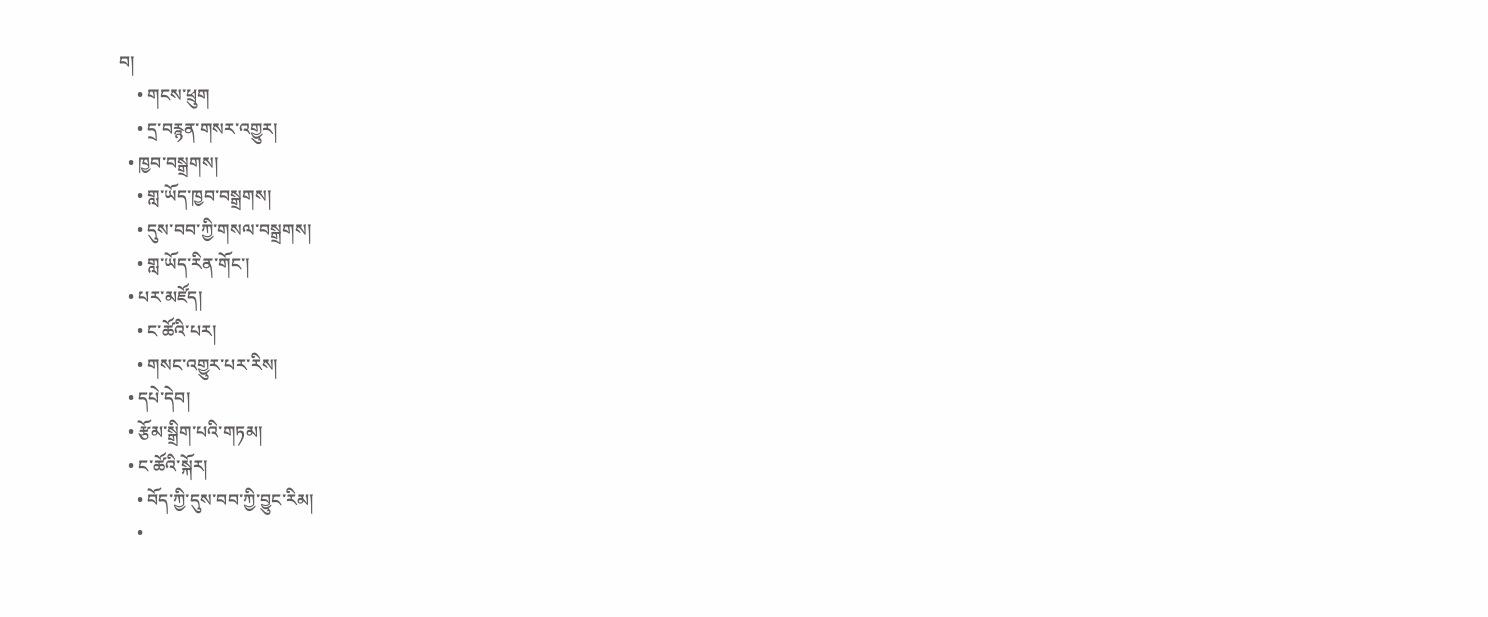བ།
    • གངས་ཕྲུག
    • དྲ་བརྙན་གསར་འགྱུར།
  • ཁྱབ་བསྒྲགས།
    • གླ་ཡོད་ཁྱབ་བསྒྲགས།
    • དུས་བབ་ཀྱི་གསལ་བསྒྲགས།
    • གླ་ཡོད་རིན་གོང་།
  • པར་མཛོད།
    • ང་ཚོའི་པར།
    • གསང་འགྱུར་པར་རིས།
  • དཔེ་དེབ།
  • རྩོམ་སྒྲིག་པའི་གཏམ།
  • ང་ཚོའི་སྐོར།
    • བོད་ཀྱི་དུས་བབ་ཀྱི་བྱུང་རིམ།
    •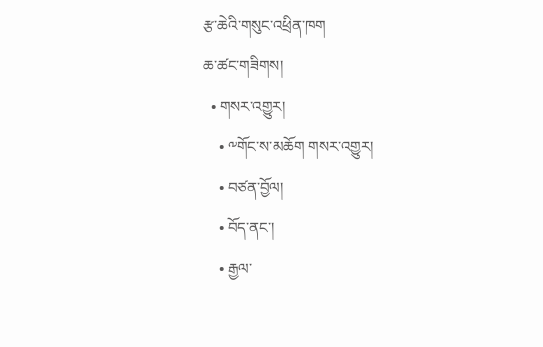རྩ་ཆེའི་གསུང་འཕྲིན་ཁག
ཆ་ཚང་གཟིགས།
  • གསར་འགྱུར།
    • ༸གོང་ས་མཆོག གསར་འགྱུར།
    • བཙན་བྱོལ།
    • བོད་ནང་།
    • རྒྱལ་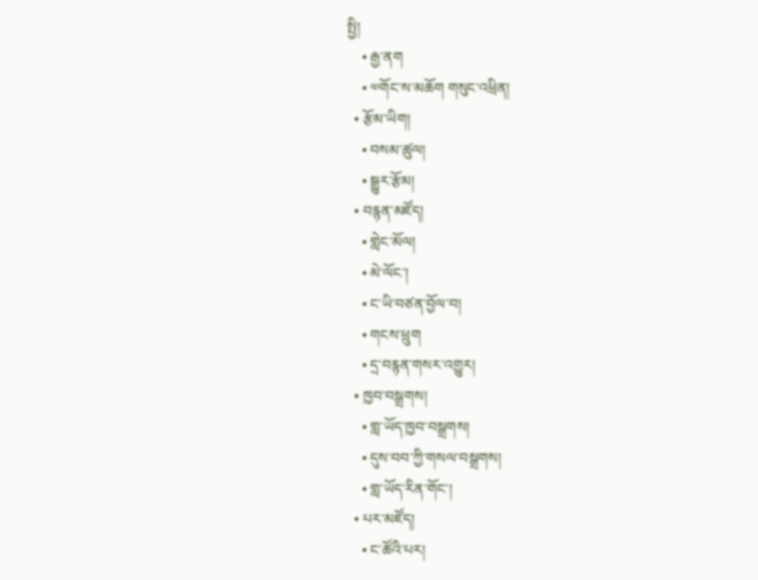སྤྱི།
    • རྒྱ་ནག
    • ༧གོང་ས་མཆོག གསུང་འཕྲིན།
  • རྩོམ་ཡིག།
    • བསམ་ཚུལ།
    • སྒྱུར་རྩོམ།
  • བརྙན་མཛོད།
    • གླེང་མོལ།
    • མེ་ལོང་།
    • ང་ཡི་བཙན་བྱོལ་བ།
    • གངས་ཕྲུག
    • དྲ་བརྙན་གསར་འགྱུར།
  • ཁྱབ་བསྒྲགས།
    • གླ་ཡོད་ཁྱབ་བསྒྲགས།
    • དུས་བབ་ཀྱི་གསལ་བསྒྲགས།
    • གླ་ཡོད་རིན་གོང་།
  • པར་མཛོད།
    • ང་ཚོའི་པར།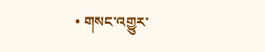• གསང་འགྱུར་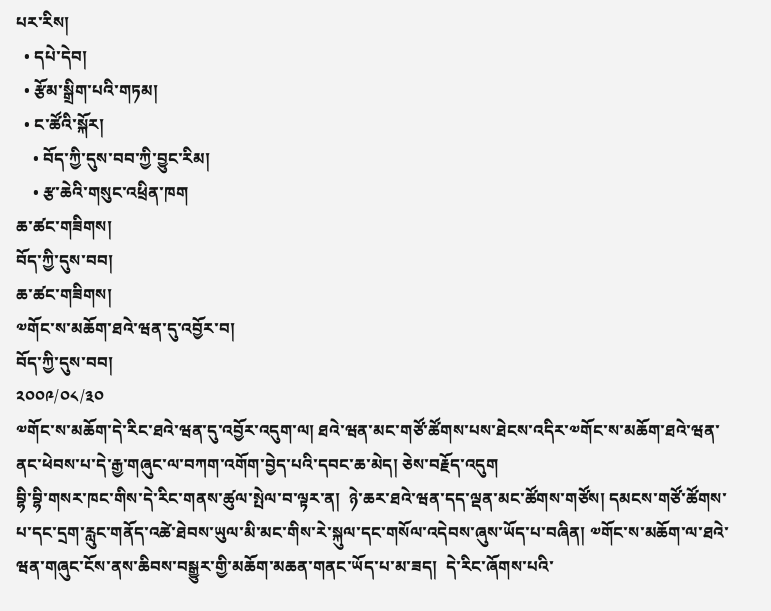པར་རིས།
  • དཔེ་དེབ།
  • རྩོམ་སྒྲིག་པའི་གཏམ།
  • ང་ཚོའི་སྐོར།
    • བོད་ཀྱི་དུས་བབ་ཀྱི་བྱུང་རིམ།
    • རྩ་ཆེའི་གསུང་འཕྲིན་ཁག
ཆ་ཚང་གཟིགས།
བོད་ཀྱི་དུས་བབ།
ཆ་ཚང་གཟིགས།
༧གོང་ས་མཆོག་ཐའེ་ཝན་དུ་འབྱོར་བ།
བོད་ཀྱི་དུས་བབ།
༢༠༠༩/༠༨/༣༠
༧གོང་ས་མཆོག་དེ་རིང་ཐའེ་ཝན་དུ་འབྱོར་འདུག་ལ། ཐའེ་ཝན་མང་གཙོ་ཚོགས་པས་ཐེངས་འདིར་༧གོང་ས་མཆོག་ཐའེ་ཝན་ནང་ཕེབས་པ་དེ་རྒྱ་གཞུང་ལ་བཀག་འགོག་བྱེད་པའི་དབང་ཆ་མེད། ཅེས་བརྗོད་འདུག
བྷི་བྷི་གསར་ཁང་གིས་དེ་རིང་གནས་ཚུལ་སྤེལ་བ་ལྟར་ན།  ཉེ་ཆར་ཐའེ་ཝན་དད་ལྡན་མང་ཚོགས་གཙོས། དམངས་གཙོ་ཚོགས་པ་དང་དྲག་རླུང་གནོད་འཚེ་ཐེབས་ཡུལ་མི་མང་གིས་རེ་སྐུལ་དང་གསོལ་འདེབས་ཞུས་ཡོད་པ་བཞིན། ༧གོང་ས་མཆོག་ལ་ཐའེ་ཝན་གཞུང་ངོས་ནས་ཆིབས་བསྒྱུར་གྱི་མཆོག་མཆན་གནང་ཡོད་པ་མ་ཟད།  དེ་རིང་ཞོགས་པའི་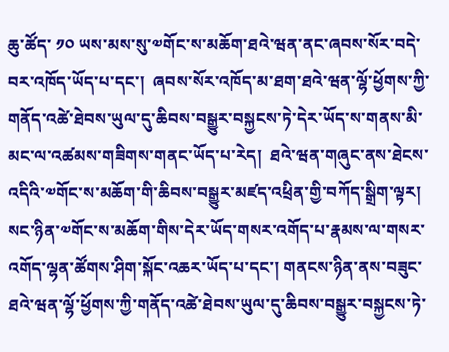ཆུ་ཚོད་ ༡༠ ཡས་མས་སུ་༧གོང་ས་མཆོག་ཐའེ་ཝན་ནང་ཞབས་སོར་བདེ་བར་འཁོད་ཡོད་པ་དང་།  ཞབས་སོར་འཁོད་མ་ཐག་ཐའེ་ཝན་ལྷོ་ཕྱོགས་ཀྱི་གནོད་འཚེ་ཐེབས་ཡུལ་དུ་ཆིབས་བསྒྱུར་བསྐྱངས་ཏེ་དེར་ཡོད་ས་གནས་མི་མང་ལ་འཚམས་གཟིགས་གནང་ཡོད་པ་རེད།  ཐའེ་ཝན་གཞུང་ནས་ཐེངས་འདིའི་༧གོང་ས་མཆོག་གི་ཆིབས་བསྒྱུར་མཛད་འཕྲིན་གྱི་བཀོད་སྒྲིག་ལྟར། སང་ཉིན་༧གོང་ས་མཆོག་གིས་དེར་ཡོད་གསར་འགོད་པ་རྣམས་ལ་གསར་འགོད་ལྷན་ཚོགས་ཤིག་སྐོང་འཆར་ཡོད་པ་དང་། གནངས་ཉིན་ནས་བཟུང་ཐའེ་ཝན་ལྷོ་ཕྱོགས་ཀྱི་གནོད་འཚེ་ཐེབས་ཡུལ་དུ་ཆིབས་བསྒྱུར་བསྐྱངས་ཏེ་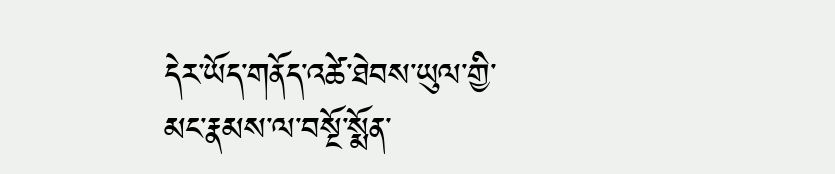དེར་ཡོད་གནོད་འཚེ་ཐེབས་ཡུལ་གྱི་མང་རྣམས་ལ་བསྔོ་སྨོན་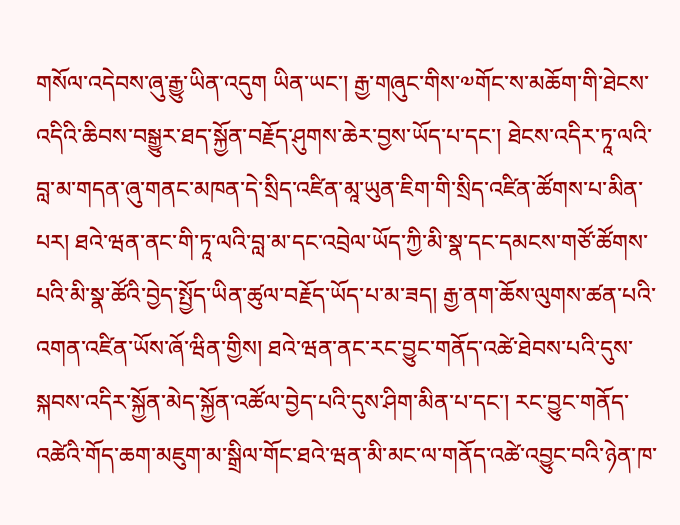གསོལ་འདེབས་ཞུ་རྒྱུ་ཡིན་འདུག ཡིན་ཡང་། རྒྱ་གཞུང་གིས་༧གོང་ས་མཆོག་གི་ཐེངས་འདིའི་ཆིབས་བསྒྱུར་ཐད་སྐྱོན་བརྗོད་ཤུགས་ཆེར་བྱས་ཡོད་པ་དང་། ཐེངས་འདིར་ཏཱ་ལའི་བླ་མ་གདན་ཞུ་གནང་མཁན་དེ་སྲིད་འཛིན་མཱ་ཡུན་ཇིག་གི་སྲིད་འཛིན་ཚོགས་པ་མིན་པར། ཐའེ་ཝན་ནང་གི་ཏཱ་ལའི་བླ་མ་དང་འབྲེལ་ཡོད་ཀྱི་མི་སྣ་དང་དམངས་གཙོ་ཚོགས་པའི་མི་སྣ་ཚོའི་བྱེད་སྤྱོད་ཡིན་ཚུལ་བརྗོད་ཡོད་པ་མ་ཟད། རྒྱ་ནག་ཆོས་ལུགས་ཚན་པའི་འགན་འཛིན་ཡོས་ཞོ་ཝིན་གྱིས། ཐའེ་ཝན་ནང་རང་བྱུང་གནོད་འཚེ་ཐེབས་པའི་དུས་སྐབས་འདིར་སྐྱོན་མེད་སྐྱོན་འཚོལ་བྱེད་པའི་དུས་ཤིག་མིན་པ་དང་། རང་བྱུང་གནོད་འཚེའི་གོད་ཆག་མཇུག་མ་སྒྲིལ་གོང་ཐའེ་ཝན་མི་མང་ལ་གནོད་འཚེ་འབྱུང་བའི་ཉེན་ཁ་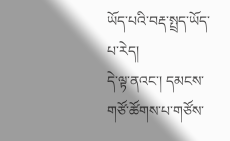ཡོད་པའི་བརྡ་སྤྲད་ཡོད་པ་རེད།
དེ་ལྟ་ནའང་། དམངས་གཙོ་ཚོགས་པ་གཙོས་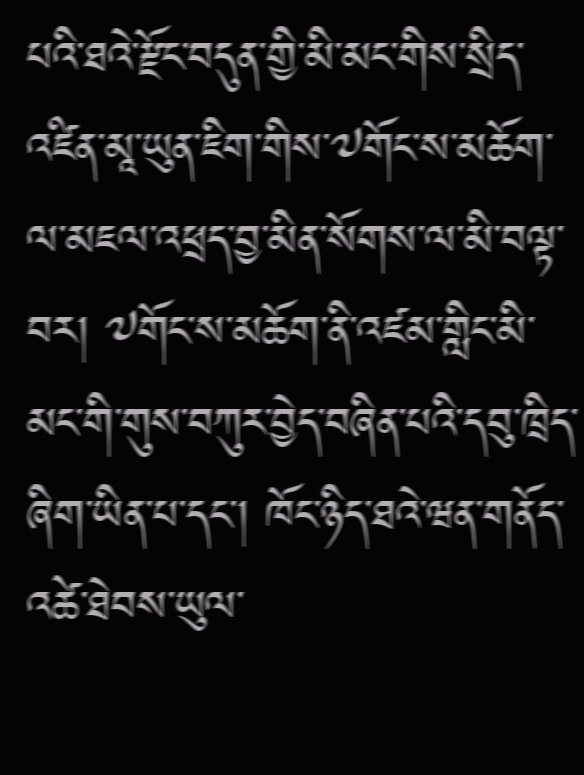པའི་ཐའེ་རྫོང་བདུན་གྱི་མི་མང་གིས་སྲིད་འཛིན་མཱ་ཡུན་ཇིག་གིས་༧གོང་ས་མཆོག་ལ་མཇལ་འཕྲད་བྱ་མིན་སོགས་ལ་མི་བལྟ་བར། ༧གོང་ས་མཆོག་ནི་འཛམ་གླིང་མི་མང་གི་གུས་བཀུར་བྱེད་བཞིན་པའི་དབུ་ཁྲིད་ཞིག་ཡིན་པ་དང་། ཁོང་ཉིད་ཐའེ་ཝན་གནོད་འཚེ་ཐེབས་ཡུལ་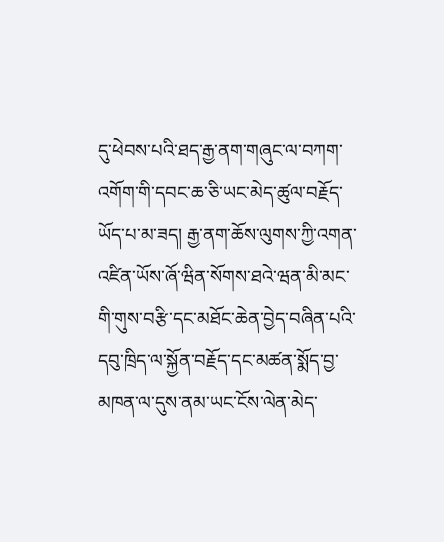དུ་ཕེབས་པའི་ཐད་རྒྱ་ནག་གཞུང་ལ་བཀག་འགོག་གི་དབང་ཆ་ཅི་ཡང་མེད་ཚུལ་བརྗོད་ཡོད་པ་མ་ཟད། རྒྱ་ནག་ཆོས་ལུགས་ཀྱི་འགན་འཛིན་ཡོས་ཞོ་ཝིན་སོགས་ཐའེ་ཝན་མི་མང་གི་གུས་བརྩི་དང་མཐོང་ཆེན་བྱེད་བཞིན་པའི་དབུ་ཁྲིད་ལ་སྐྱོན་བརྗོད་དང་མཚན་སྨོད་བྱ་མཁན་ལ་དུས་ནམ་ཡང་ངོས་ལེན་མེད་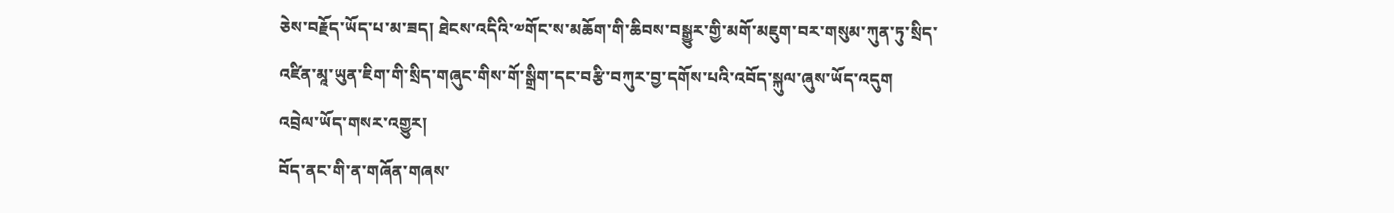ཅེས་བརྗོད་ཡོད་པ་མ་ཟད། ཐེངས་འདིའི་༧གོང་ས་མཆོག་གི་ཆིབས་བསྒྱུར་གྱི་མགོ་མཇུག་བར་གསུམ་ཀུན་ཏུ་སྲིད་འཛིན་མཱ་ཡུན་ཇིག་གི་སྲིད་གཞུང་གིས་གོ་སྒྲིག་དང་བརྩི་བཀུར་བྱ་དགོས་པའི་འབོད་སྐུལ་ཞུས་ཡོད་འདུག
འབྲེལ་ཡོད་གསར་འགྱུར།
བོད་ནང་གི་ན་གཞོན་གཞས་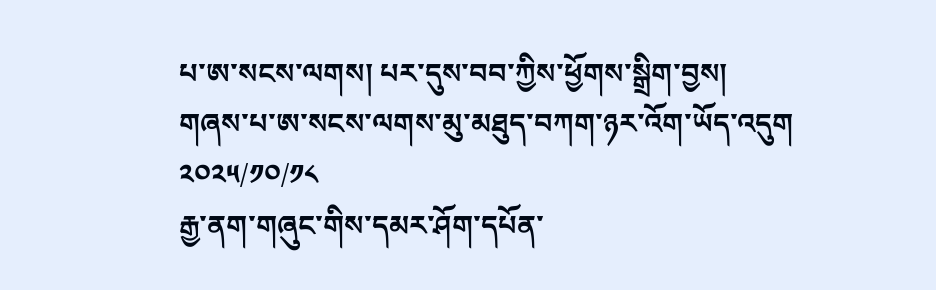པ་ཨ་སངས་ལགས། པར་དུས་བབ་ཀྱིས་ཕྱོགས་སྒྲིག་བྱས།
གཞས་པ་ཨ་སངས་ལགས་མུ་མཐུད་བཀག་ཉར་འོག་ཡོད་འདུག
༢༠༢༥/༡༠/༡༨
རྒྱ་ནག་གཞུང་གིས་དམར་ཤོག་དཔོན་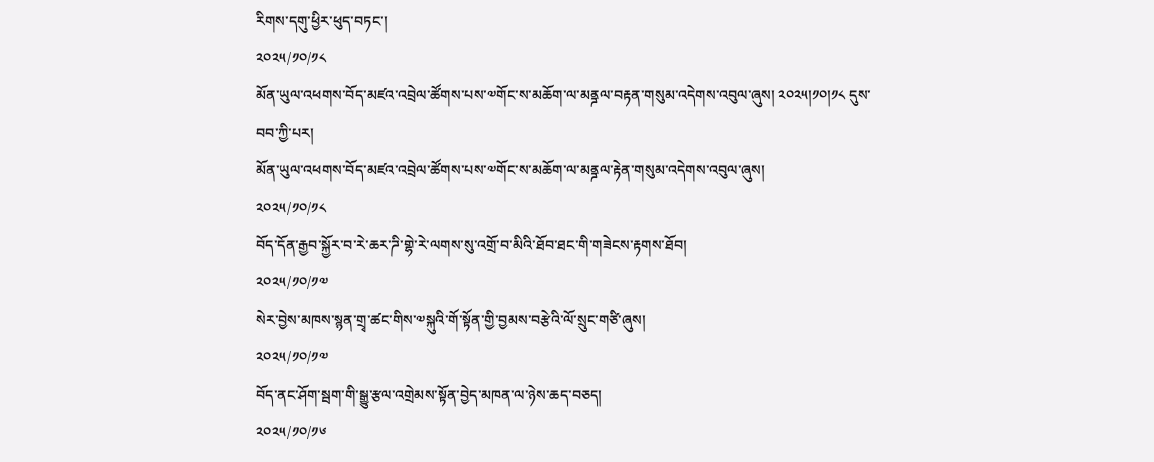རིགས་དགུ་ཕྱིར་ཕུད་བཏང་།
༢༠༢༥/༡༠/༡༨
མོན་ཡུལ་འཕགས་བོད་མཛའ་འབྲེལ་ཚོགས་པས་༧གོང་ས་མཆོག་ལ་མནྜལ་བརྟན་གསུམ་འདེགས་འབུལ་ཞུས། ༢༠༢༥།༡༠།༡༨ དུས་བབ་ཀྱི་པར།
མོན་ཡུལ་འཕགས་བོད་མཛའ་འབྲེལ་ཚོགས་པས་༧གོང་ས་མཆོག་ལ་མནྜལ་རྟེན་གསུམ་འདེགས་འབུལ་ཞུས།
༢༠༢༥/༡༠/༡༨
བོད་དོན་རྒྱབ་སྐྱོར་བ་རེ་ཆར་ཌི་གྷེ་རེ་ལགས་སུ་འགྲོ་བ་མིའི་ཐོབ་ཐང་གི་གཟེངས་རྟགས་ཐོབ།
༢༠༢༥/༡༠/༡༧
སེར་བྱེས་མཁས་སྙན་གྲྭ་ཚང་གིས་༧སྐུའི་གོ་སྟོན་གྱི་བྱམས་བརྩེའི་ལོ་སྲུང་གཙི་ཞུས།
༢༠༢༥/༡༠/༡༧
བོད་ནང་ཤོག་སྦག་གི་སྒྱུ་རྩལ་འགྲེམས་སྟོན་བྱེད་མཁན་ལ་ཉེས་ཆད་བཅད།
༢༠༢༥/༡༠/༡༦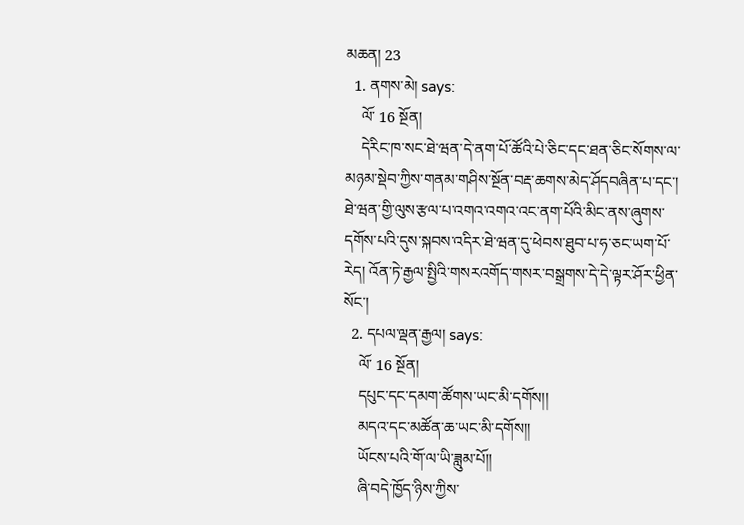མཆན། 23
  1. ནགས་མེ། says:
    ལོ་ 16 སྔོན།
    དེརིང་ཁ་སང་ཐེ་ཝན་དེ་ནག་པོ་ཚོའི་པེ་ཅིང་དང་ཐན་ཅིང་སོགས་ལ་མཉམ་སྡེབ་ཀྱིས་གནམ་གཤིས་སྔོན་བརྡ་ཆགས་མེད་ཤོདབཞིན་པ་དང་། ཐེ་ཝན་གྱི་ལུས་རྩལ་པ་འགའ་འགའ་འང་ནག་པོའི་མིང་ནས་ཞུགས་དགོས་པའི་དུས་སྐབས་འདིར་ཐེ་ཝན་དུ་ཕེབས་ཐུབ་པ་ཧ་ཅང་ཡག་པོ་རེད། འོན་ཏེ་རྒྱལ་སྤྱིའི་གསརའགོད་གསར་བསྒྲགས་དེ་དེ་ལྟར་ཤོར་ཕྱིན་སོང་།
  2. དཔལ་ལྡན་རྒྱལ། says:
    ལོ་ 16 སྔོན།
    དཔུང་དང་དམག་ཚོགས་ཡང་མི་དགོས།།
    མདའ་དང་མཚོན་ཆ་ཡང་མི་དགོས།།
    ཡོངས་པའི་གོ་ལ་ཡི་ཟླུམ་པོ།།
    ཞི་བདེ་ཁྱོད་ཉིས་ཀྱིས་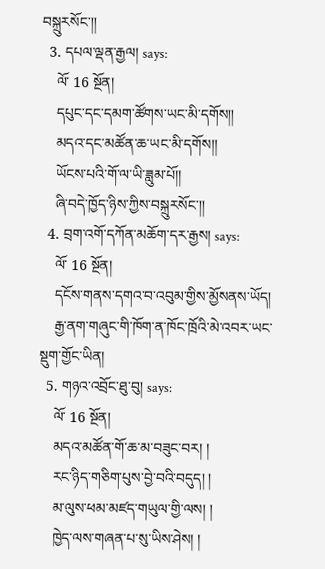བསྐྲུརསོང་།།
  3. དཔལ་ལྡན་རྒྱལ། says:
    ལོ་ 16 སྔོན།
    དཔུང་དང་དམག་ཚོགས་ཡང་མི་དགོས།།
    མདའ་དང་མཚོན་ཆ་ཡང་མི་དགོས།།
    ཡོངས་པའི་གོ་ལ་ཡི་ཟླུམ་པོ།།
    ཞི་བདེ་ཁྱོད་ཉིས་ཀྱིས་བསྐྲུརསོང་།།
  4. བྲག་འགོ་དཀོན་མཆོག་དར་རྒྱས། says:
    ལོ་ 16 སྔོན།
    དངོས་གནས་དགའ་བ་འབུམ་གྱིས་མྱོསནས་ཡོད།
    རྒྱ་ནག་གཞུང་གི་ཁོག་ན་ཁོང་ཁྲོའི་མེ་འབར་ཡང་སྡུག་གྱོང་ཡིན།
  5. གཉའ་འབྲོང་ཐུ་བུ། says:
    ལོ་ 16 སྔོན།
    མདའ་མཚོན་གོ་ཆ་མ་བཟུང་བར། །
    རང་ཉིད་གཅིག་པུས་བྱེ་བའི་བདུད། །
    མ་ལུས་ཕམ་མཛད་གཡུལ་གྱི་ལས། །
    ཁྱེད་ལས་གཞན་པ་སུ་ཡིས་ཤེས། །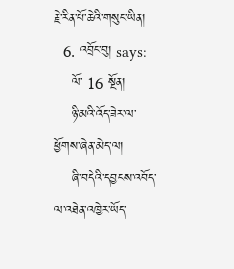རྗེ་རིན་པོ་ཆེའི་གསུང་ཡིན།
  6. འབྲོང་བུ། says:
    ལོ་ 16 སྔོན།
    ཉི་མའི་འོད་ཟེར་ལ་ཕྱོགས་ཞེན་མེད་ལ།
    ཞི་བདེའི་དབྱངས་འབོད་ལ་འཐེན་འཁྱེར་ཡོད་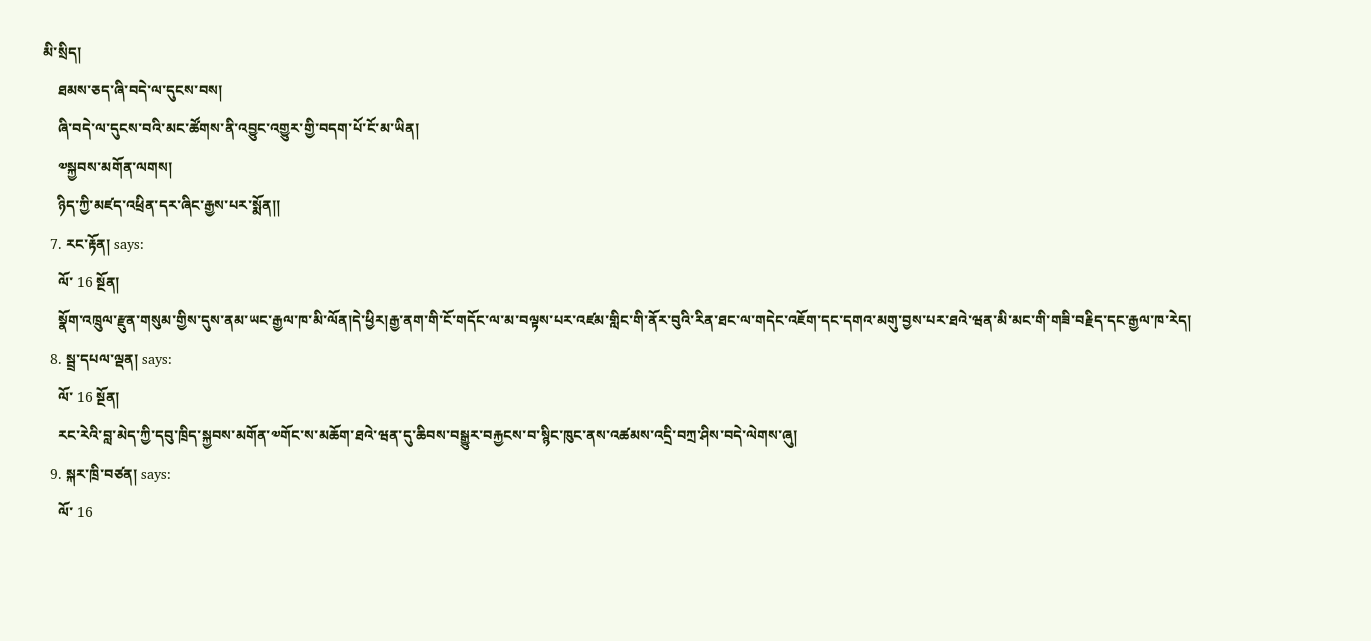མི་སྲིད།
    ཐམས་ཅད་ཞི་བདེ་ལ་དུངས་བས།
    ཞི་བདེ་ལ་དུངས་བའི་མང་ཚོགས་ནི་འབྱུང་འགྱུར་གྱི་བདག་པོ་ངོ་མ་ཡིན།
    ༧སྐྱབས་མགོན་ལགས།
    ཉིད་ཀྱི་མཛད་འཕྲིན་དར་ཞིང་རྒྱས་པར་སྨོན།།
  7. རང་རྟོན། says:
    ལོ་ 16 སྔོན།
    སྣོག་འཁྲུལ་རྫུན་གསུམ་གྱིས་དུས་ནམ་ཡང་རྒྱལ་ཁ་མི་ལོན།དེ་ཕྱིར།རྒྱ་ནག་གི་ངོ་གདོང་ལ་མ་བལྟས་པར་འཛམ་གླིང་གི་ནོར་བུའི་རིན་ཐང་ལ་གདེང་འཇོག་དང་དགའ་མགུ་བྱས་པར་ཐའེ་ཝན་མི་མང་གི་གཟི་བརྗིད་དང་རྒྱལ་ཁ་རེད།
  8. སྦྲ་དཔལ་ལྡན། says:
    ལོ་ 16 སྔོན།
    རང་རེའི་བླ་མེད་ཀྱི་དབུ་ཁྲིད་སྐྱབས་མགོན་༧གོང་ས་མཆོག་ཐའེ་ཝན་དུ་ཆིབས་བསྒྱུར་བརྐྱངས་བ་སྙིང་ཁུང་ནས་འཚམས་འདྲི་བཀྲ་ཤིས་བདེ་ལེགས་ཞུ།
  9. སྐར་ཁྲི་བཙན། says:
    ལོ་ 16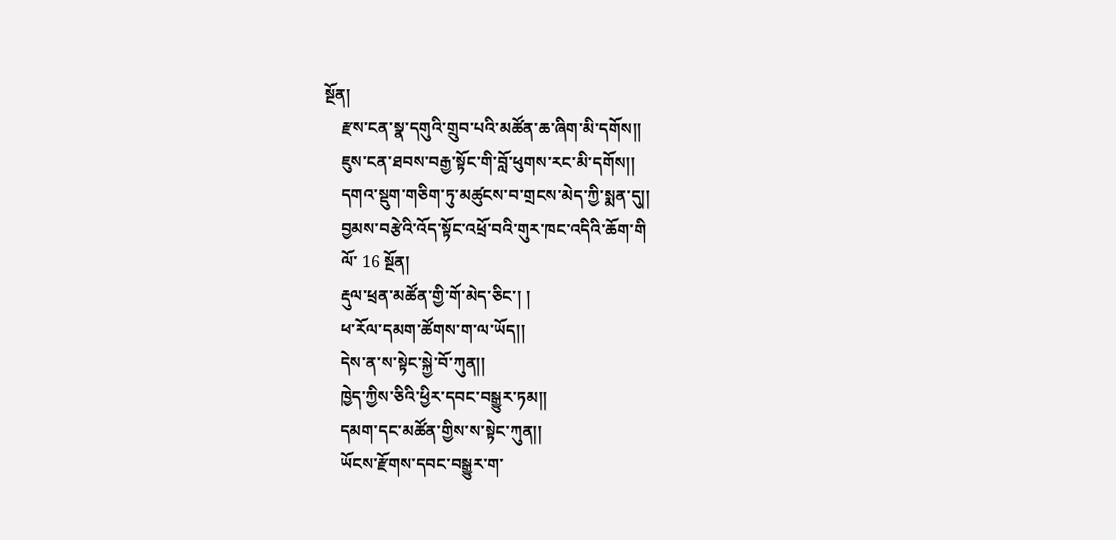སྔོན།
    རྫས་ངན་སྣ་དགུའི་གྲུབ་པའི་མཚོན་ཆ་ཞིག་མི་དགོས།།
    ཇུས་ངན་ཐབས་བརྒྱ་སྟོང་གི་བློ་ཕུགས་རང་མི་དགོས།།
    དགའ་སྡུག་གཅིག་ཏུ་མཚུངས་བ་གྲངས་མེད་ཀྱི་སྨན་དུ།།
    བྱམས་བརྩེའི་འོད་སྟོང་འཕྲོ་བའི་གུར་ཁང་འདིའི་ཆོག་གི
    ལོ་ 16 སྔོན།
    རྡུལ་ཕྲན་མཚོན་གྱི་གོ་མེད་ཅིང་། །
    ཕ་རོལ་དམག་ཚོགས་ག་ལ་ཡོད།།
    དེས་ན་ས་སྟེང་སྐྱེ་བོ་ཀུན།།
    ཁྱེད་ཀྱིས་ཅིའི་ཕྱིར་དབང་བསྒྱུར་ཏམ།།
    དམག་དང་མཚོན་གྱིས་ས་སྟེང་ཀུན།།
    ཡོངས་རྫོགས་དབང་བསྒྱུར་ག་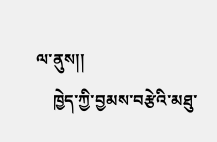ལ་ནུས།།
    ཁྱེད་ཀྱི་བྱམས་བརྩེའི་མཐུ་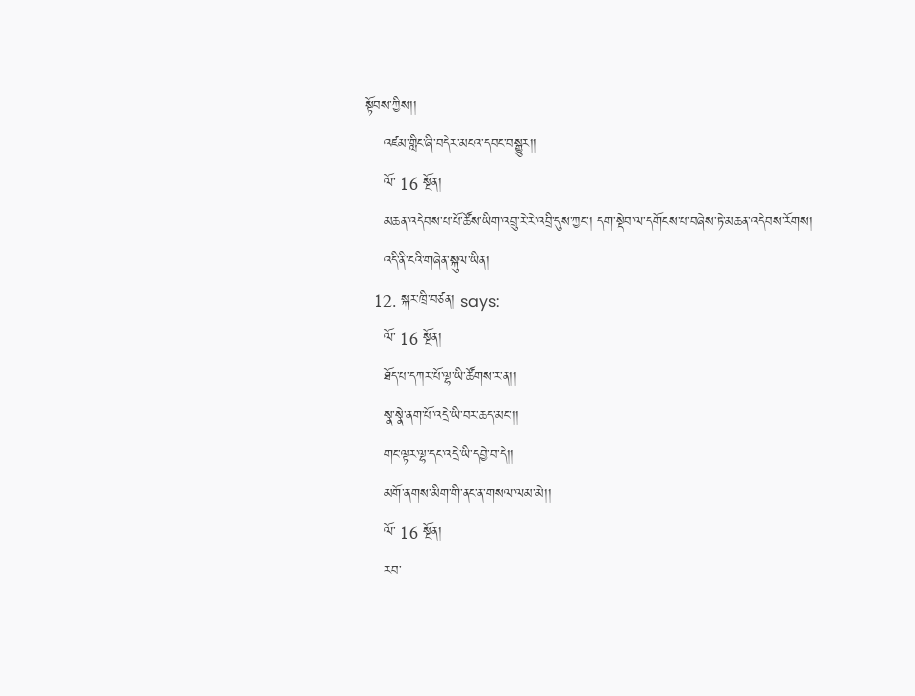སྟོབས་ཀྱིས།།
    འཛམ་གླིང་ཞི་བདེར་མངའ་དབང་བསྒྱུར།།
    ལོ་ 16 སྔོན།
    མཆན་འདེབས་པ་པོ་ཚོས་ཡིག་འབྲུ་རེ་རེ་འབྲི་དུས་ཀྱང་། དག་སྡེབ་ལ་དགོངས་པ་བཞེས་ཏེ་མཆན་འདེབས་རོགས།
    འདི་ནི་ངའི་གཞེན་སྐུལ་ཡིན།
  12. སྐར་ཁྲི་བཙན། says:
    ལོ་ 16 སྔོན།
    ཐོད་པ་དཀར་པོ་ལྷ་ཡི་ཚོགས་ར་ན།།
    སྣ་སྣེ་ནག་པོ་འདྲེ་ཡི་བར་ཆད་མང་།།
    གང་ལྟར་ལྷ་དང་འདྲེ་ཡི་དབྱེ་བ་དེ།།
    མགོ་ནགས་མིག་གི་ནང་ན་གསལ་ལམ་མེ།།
    ལོ་ 16 སྔོན།
    རབ་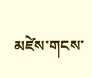མཛེས་གངས་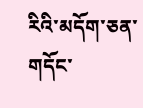རིའི་མདོག་ཅན་གདོང་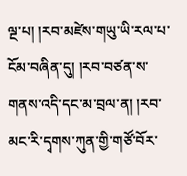ལྔ་པ། །རབ་མཛེས་གཡུ་ཡི་རལ་པ་ངོམ་བཞིན་དུ། །རབ་བཙན་ས་གནས་འདི་དང་མ་བྲལ་ན། །རབ་མང་རི་དྭགས་ཀུན་གྱི་གཙོ་བོར་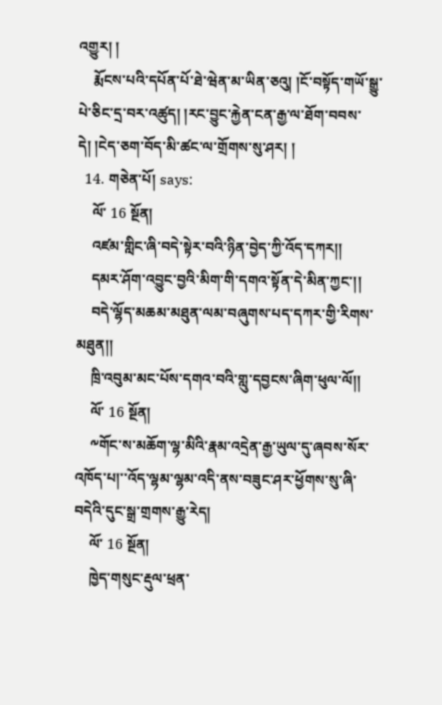འགྱུར། །
    རྨོངས་པའི་དཔོན་པོ་ཐེ་ཝེན་མ་ཡིན་ཅའུ། །ངོ་བསྟོད་གཡོ་སྒྱུ་པེ་ཅིང་དྲ་བར་འཚུད། །རང་བྱུང་རྐྱེན་ངན་རྒྱ་ལ་ཐོག་བབས་དེ། །ངེད་ཅག་བོད་མི་ཚང་ལ་གྲོགས་སུ་ཤར། །
  14. གཅེན་པོ། says:
    ལོ་ 16 སྔོན།
    འཛམ་གླིང་ཞི་བདེ་སྟེར་བའི་ཉིན་བྱེད་ཀྱི་འོད་དཀར།།
    དམར་ཤོག་འབྱུང་བྱའི་མིག་གི་དགའ་སྟོན་དེ་མིན་ཀྱང་།།
    བདེ་ལྷོད་མཆམ་མཐུན་ལམ་བཞུགས་པད་དཀར་གྱི་རིགས་མཐུན།།
    ཁྲི་འབུམ་མང་པོས་དགའ་བའི་གླུ་དབྱངས་ཞིག་ཕུལ་ལོ།།
    ལོ་ 16 སྔོན།
    ༸གོང་ས་མཆོག་ལྷ་མིའི་རྣམ་འདྲེན་རྒྱ་ཡུལ་དུ་ཞབས་སོར་འཁོད་པ།་་འོད་ལྷམ་ལྷམ་འདི་ནས་བཟུང་ཤར་ཕྱོགས་སུ་ཞི་བདེའི་དུང་སྒྲ་གྲགས་རྒྱུ་རེད།
    ལོ་ 16 སྔོན།
    ཁྱེད་གསུང་རྡུལ་ཕྲན་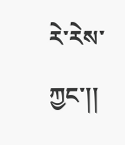རེ་རེས་ཀྱང་།།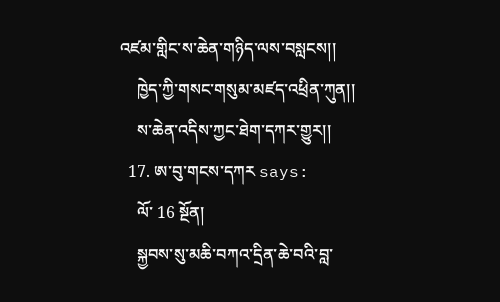འཛམ་གླིང་ས་ཆེན་གཉིད་ལས་བསླངས།།
    ཁྱེད་ཀྱི་གསང་གསུམ་མཛད་འཕྲིན་ཀུན།།
    ས་ཆེན་འདིས་ཀྱང་ཐེག་དཀར་གྱུར།།
  17. ཨ་བུ་གངས་དཀར says:
    ལོ་ 16 སྔོན།
    སྐྱབས་སུ་མཆི་བཀའ་དྲིན་ཆེ་བའི་བླ་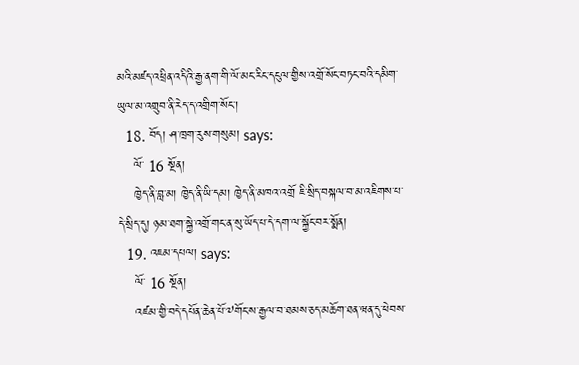མའི་མཛད་འཕྲིན་འདིའི་རྒྱ་ནག་གི་ལོ་མང་རིང་དངུལ་གྱིས་འགྲོ་སོང་བཏང་བའི་དམིག་ཡུལ་མ་འགྲུབ་ནི་རེད་ད་འགྲིག་སོང་།
  18. བོད། ཤ་ཁྲག་རུས་གསུམ། says:
    ལོ་ 16 སྔོན།
    ཁྱེད་ནི་བླ་མ། ཁྱེད་ནི་ཡི་དམ། ཁྱེད་ནི་མཁའ་འགྲོ ཇི་སྲིད་བསྐལ་བ་མ་འཇིགས་པ་དེ་སྲིད་དུ། ཉམ་ཐག་སྐྱེ་འགྲོ་གང་ན་སུ་ཡོད་པ་དེ་དག་ལ་སྐྱོང་བར་སྨོན།
  19. འཇམ་དཔལ། says:
    ལོ་ 16 སྔོན།
    འཛམ་གྱི་བདེ་དཔོན་ཆེན་པོ་༧གོང་ས་རྒྱལ་བ་ཐམས་ཅད་མཆོག་ཐན་ཝན་དུ་ཕེབས་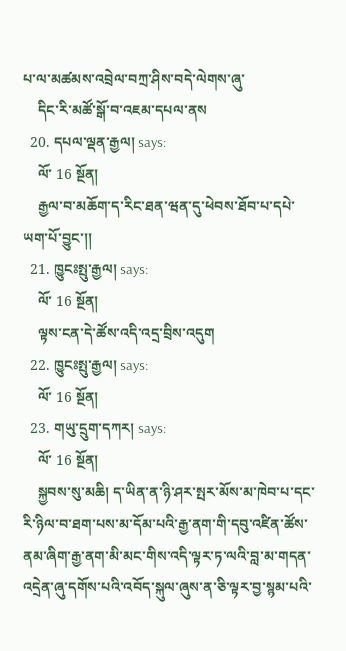པ་ལ་མཚམས་འབྲེལ་བཀྲ་ཤིས་བདེ་ལེགས་ཞུ་
    དིང་རི་མཚོ་སྒོ་བ་འཇམ་དཔལ་ནས
  20. དཔལ་ལྡན་རྒྱལ། says:
    ལོ་ 16 སྔོན།
    རྒྱལ་བ་མཆོག་ད་རིང་ཐན་ཝན་དུ་ཕེབས་ཐོབ་པ་དཔེ་ཡག་པོ་བྱུང་།།
  21. ཁྱུངཿསྤུ་རྒྱལ། says:
    ལོ་ 16 སྔོན།
    ལྟས་ངན་དེ་ཚོས་འདི་འདྲ་བྲིས་འདུག
  22. ཁྱུངཿསྤུ་རྒྱལ། says:
    ལོ་ 16 སྔོན།
  23. གཡུ་དྲུག་དཀར། says:
    ལོ་ 16 སྔོན།
    སྐྱབས་སུ་མཆི། ད་ཡིན་ན་ཉི་ཤར་སྤར་མོས་མ་ཁེབ་པ་དང་རི་ཉིལ་བ་ཐག་པས་མ་དོམ་པའི་རྒྱ་ནག་གི་དབུ་འཛིན་ཚོས་ནམ་ཞིག་རྒྱ་ནག་མི་མང་གིས་འདི་ལྟར་ཏ་ལའི་བླ་མ་གདན་འདྲེན་ཞུ་དགོས་པའི་འབོད་སྐུལ་ཞུས་ན་ཅི་ལྟར་བྱ་སྙམ་པའི་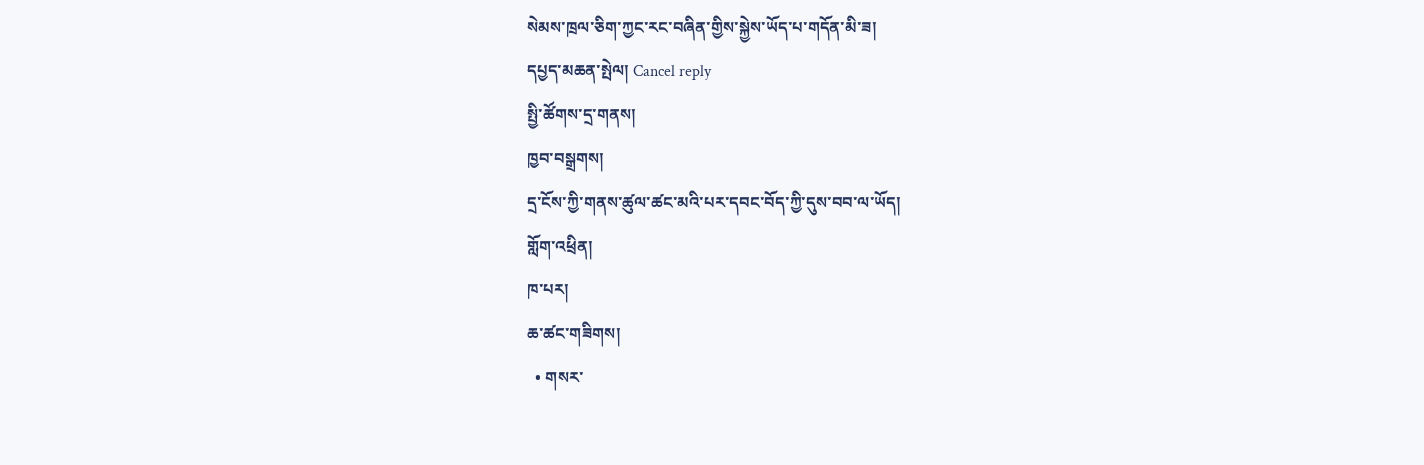སེམས་ཁྲལ་ཅིག་ཀྱང་རང་བཞིན་གྱིས་སྐྱེས་ཡོད་པ་གདོན་མི་ཟ།
དཔྱད་མཆན་སྤེལ། Cancel reply
སྤྱི་ཚོགས་དྲ་གནས།
ཁྱབ་བསྒྲགས།
དྲ་ངོས་ཀྱི་གནས་ཚུལ་ཚང་མའི་པར་དབང་བོད་ཀྱི་དུས་བབ་ལ་ཡོད།
གློག་འཕྲིན།
ཁ་པར།
ཆ་ཚང་གཟིགས།
  • གསར་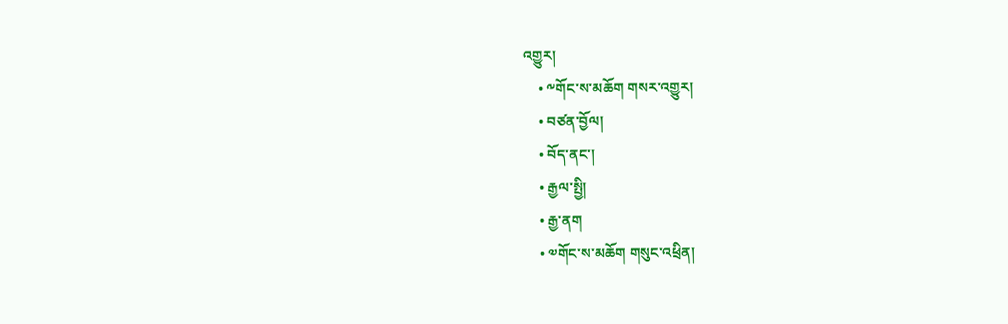འགྱུར།
    • ༸གོང་ས་མཆོག གསར་འགྱུར།
    • བཙན་བྱོལ།
    • བོད་ནང་།
    • རྒྱལ་སྤྱི།
    • རྒྱ་ནག
    • ༧གོང་ས་མཆོག གསུང་འཕྲིན།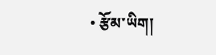• རྩོམ་ཡིག།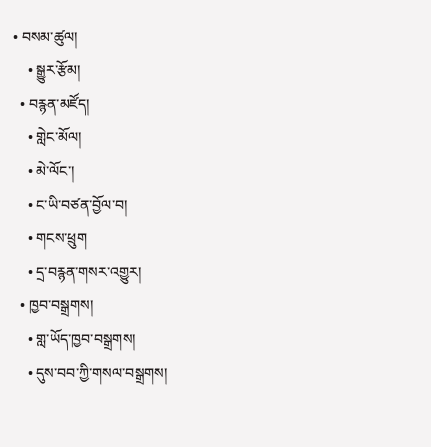• བསམ་ཚུལ།
    • སྒྱུར་རྩོམ།
  • བརྙན་མཛོད།
    • གླེང་མོལ།
    • མེ་ལོང་།
    • ང་ཡི་བཙན་བྱོལ་བ།
    • གངས་ཕྲུག
    • དྲ་བརྙན་གསར་འགྱུར།
  • ཁྱབ་བསྒྲགས།
    • གླ་ཡོད་ཁྱབ་བསྒྲགས།
    • དུས་བབ་ཀྱི་གསལ་བསྒྲགས།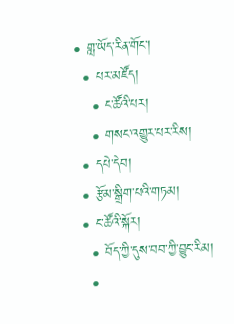• གླ་ཡོད་རིན་གོང་།
  • པར་མཛོད།
    • ང་ཚོའི་པར།
    • གསང་འགྱུར་པར་རིས།
  • དཔེ་དེབ།
  • རྩོམ་སྒྲིག་པའི་གཏམ།
  • ང་ཚོའི་སྐོར།
    • བོད་ཀྱི་དུས་བབ་ཀྱི་བྱུང་རིམ།
    •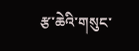རྩ་ཆེའི་གསུང་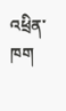འཕྲིན་ཁག